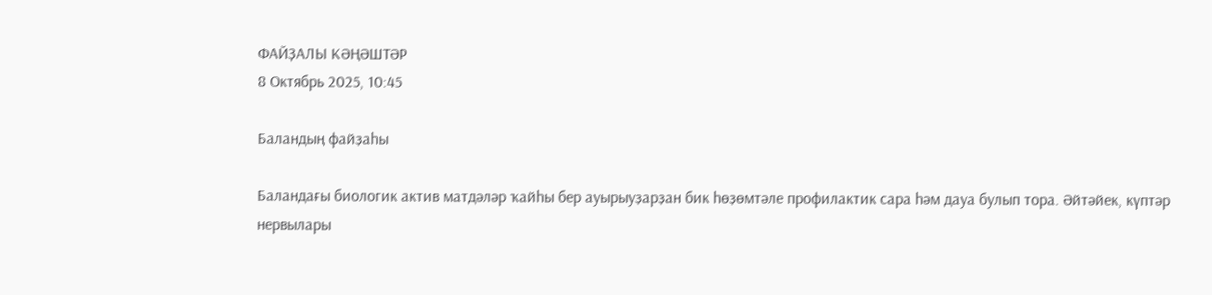ФАЙҘАЛЫ КӘҢӘШТӘР
8 Октябрь 2025, 10:45

Баландың файҙаһы

Баландағы биологик актив матдәләр ҡайһы бер ауырыуҙарҙан бик һөҙөмтәле профилактик сара һәм дауа булып тора. Әйтәйек, күптәр нервылары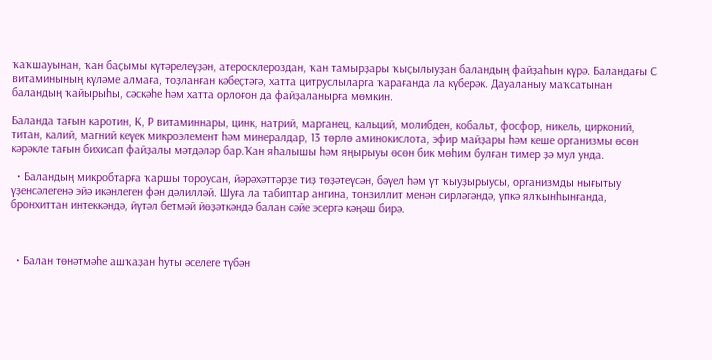ҡаҡшауынан, ҡан баҫымы күтәрелеүҙән, атеросклероздан, ҡан тамырҙары ҡыҫылыуҙан баландың файҙаһын күрә. Баландағы С витаминының күләме алмаға, тоҙланған кәбеҫтәгә, хатта цитруслыларга ҡарағанда ла күберәк. Дауаланыу маҡсатынан баландың ҡайырыһы, сәскәһе һәм хатта орлоғон да файҙаланырға мөмкин.

Баланда тағын каротин, К, Р витаминнары, цинк, натрий, марганец, кальций, молибден, кобальт, фосфор, никель, цирконий, титан, калий, магний кеүек микроэлемент һәм минералдар, 13 төрлө аминокислота, эфир майҙары һәм кеше организмы өсөн кәрәкле тағын бихисап файҙалы мәтдәләр бар.Ҡан яһалышы һәм яңырыуы өсөн бик мөһим булған тимер ҙә мул унда.

  • Баландың микробтарға ҡаршы тороусан, йәрәхәттәрҙе тиҙ төҙәтеүсән, бәүел һәм үт ҡыуҙырыусы, организмды нығытыу үҙенсәлегенә эйә икәнлеген фән дәлилләй. Шуға ла табиптар ангина, тонзиллит менән сирләгәндә, үпкә ялҡынһынғанда, бронхиттан интеккәндә, йүтәл бетмәй йөҙәткәндә балан сәйе эсергә кәңәш бирә.



  • Балан төнәтмәһе ашҡаҙан һуты әселеге түбән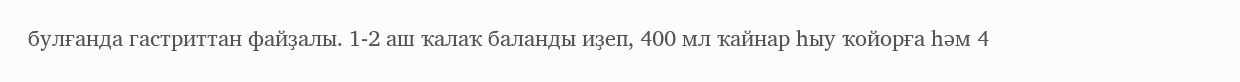булғанда гастриттан файҙалы. 1-2 аш ҡалаҡ баланды иҙеп, 400 мл ҡайнар һыу ҡойорға һәм 4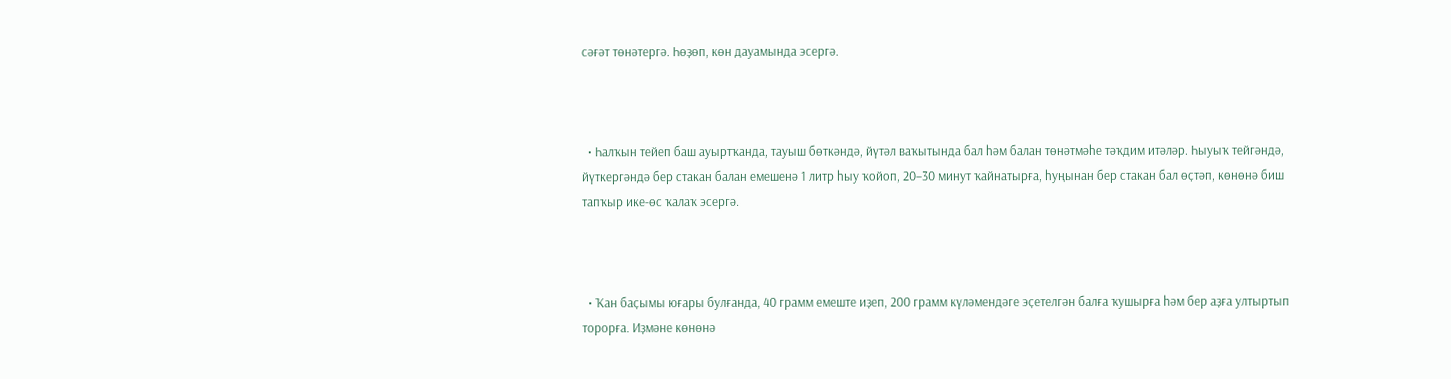сәғәт төнәтергә. Һөҙөп, көн дауамында эсергә.



  • Һалҡын тейеп баш ауыртҡанда, тауыш бөткәндә, йүтәл ваҡытында бал һәм балан төнәтмәһе тәҡдим итәләр. Һыуыҡ тейгәндә, йүткергәндә бер стакан балан емешенә 1 литр һыу ҡойоп, 20–30 минут ҡайнатырға, һуңынан бер стакан бал өҫтәп, көнөнә биш тапҡыр ике-өс ҡалаҡ эсергә.



  • Ҡан баҫымы юғары булғанда, 40 грамм емеште иҙеп, 200 грамм күләмендәге эҫетелгән балға ҡушырға һәм бер аҙға ултыртып торорға. Иҙмәне көнөнә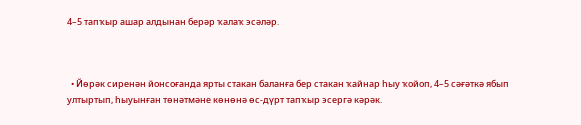4–5 тапҡыр ашар алдынан берәр ҡалаҡ эсәләр.



  • Йөрәк сиренән йонсоғанда ярты стакан баланға бер стакан ҡайнар һыу ҡойоп, 4–5 сәғәткә ябып ултыртып, һыуынған төнәтмәне көнөнә өс-дүрт тапҡыр эсергә кәрәк.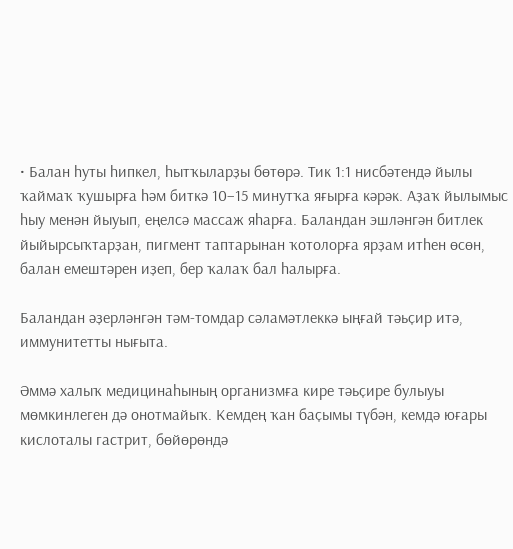• Балан һуты һипкел, һытҡыларҙы бөтөрә. Тик 1:1 нисбәтендә йылы ҡаймаҡ ҡушырға һәм биткә 10–15 минутҡа яғырға кәрәк. Аҙаҡ йылымыс һыу менән йыуып, еңелсә массаж яһарға. Баландан эшләнгән битлек йыйырсыҡтарҙан, пигмент таптарынан ҡотолорға ярҙам итһен өсөн, балан емештәрен иҙеп, бер ҡалаҡ бал һалырға.

Баландан әҙерләнгән тәм-томдар сәламәтлеккә ыңғай тәьҫир итә, иммунитетты нығыта.

Әммә халыҡ медицинаһының организмға кире тәьҫире булыуы мөмкинлеген дә онотмайыҡ. Кемдең ҡан баҫымы түбән, кемдә юғары кислоталы гастрит, бөйөрөндә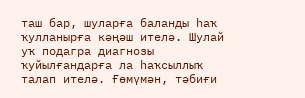таш бар, шуларға баланды һаҡ ҡулланырға кәңәш ителә. Шулай уҡ подагра диагнозы ҡуйылғандарға ла һаҡсыллыҡ талап ителә. Ғөмүмән, тәбиғи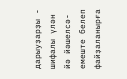дарыуҙарҙы - шифалы үлән йә йәшелсә-емеште белеп файҙаланырға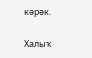кәрәк.

Халыҡ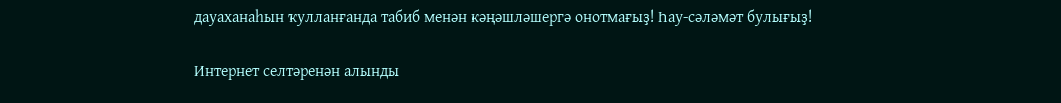дауаханаһын ҡулланғанда табиб менән кәңәшләшергә онотмағыҙ! Һау-сәләмәт булығыҙ!

Интернет селтәренән алынды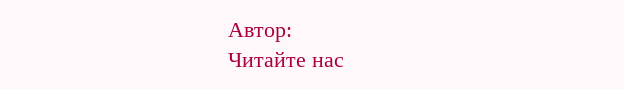Автор:
Читайте нас